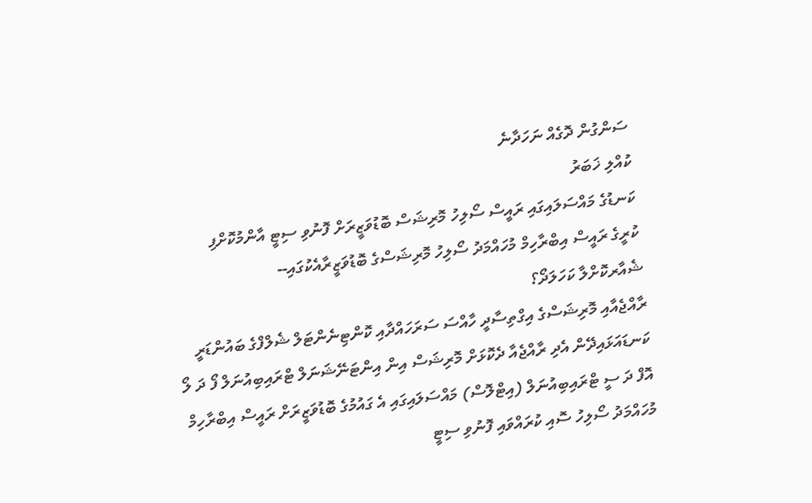ސަންގުން ދޮގެއް ނަހަދާނެ
ކުއްލި ޚަބަރު
ކަނޑުގެ މައްސަލައިގައި ރައީސް ސޯލިހު މޮރިޝަސް ބޮޑުވަޒީރަށް ފޮނުވި ސިޓީ އާންމުކޮށްފި
ކުރީގެ ރައީސް އިބްރާހިމް މުހައްމަދު ސޯލިހު މޮރިޝަސްގެ ބޮޑުވަޒީރާއެކުގައި--
ޝެއާރކޮށްލާ ކަހަލަދޯ؟
ރާއްޖެއާއި މޮރިޝަސްގެ އިގްތިސާދީ ހާއްސަ ސަރަހައްދާއި ކޮންޓިނެންޓަލް ޝެލްފްގެ ބައުންޑަރީ ކަނޑައަޅައިދޭން އެދި ރާއްޖެއާ ދެކޮޅަށް މޮރިޝަސް އިން އިންޓަނޭޝަނަލް ޓްރައިބިއުނަލް ފޯ ދަ ލޯ އޮފް ދަ ސީ ޓްރައިބިއުނަލް (އިޓްލޮސް) މައްސަލައިގައި އެ ގައުމުގެ ބޮޑުވަޒީރަށް ރައީސް އިބްރާހިމް މުހައްމަދު ސޯލިހު ސޮއި ކުރައްވައި ފޮނުވި ސިޓީ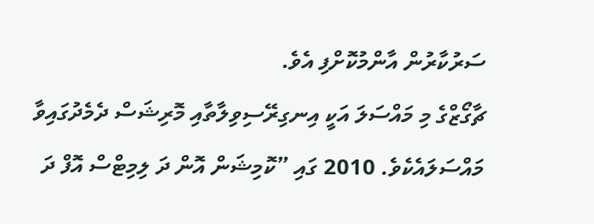ސަރުކާރުން އާންމުކޮށްފި އެވެ.
ޗާގޯޒްގެ މި މައްސަލަ އަކީ އިނގިރޭސިވިލާތާއި މޮރިޝަސް ދެމެދުގައިވާ މައްސަލައެކެވެ. 2010 ގައި ”ކޮމިޝަން އޮން ދަ ލިމިޓްސް އޮފް ދަ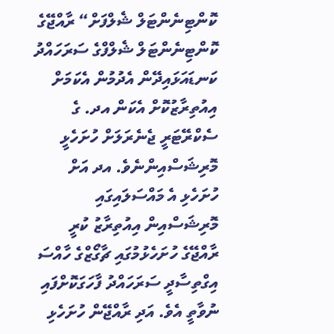ކޮންޓިނެންޓަލް ޝެލްފަށް“ ރާއްޖޭގެ ކޮންޓިނެންޓަލް ޝެލްފްގެ ސަރަހައްދު ކަނޑައަޅައިދޭން އެދުމުން އެކަމަށް އިއުތިރާޒުކޮށް އެކަން އދ. ގެ ސެކްރޭޓަރީ ޖެނެރަލަށް ހުށަހެޅީ މޮރިޝަސްއިންނެވެ. އދ އަށް ހުށަހެޅި އެ މައްސަލައިގައި މޮރިޝަސްއިން އިއުތިރާޒު ކުރީ ރާއްޖޭގެ ހުށަހެޅުމުގައި ޗާގޯޒްގެ ހާއްސަ އިގްތިސާދީ ސަރަހައްދު ފާހަގަކޮށްފައި ނުވާތީ އެވެ. އަދި ރާއްޖޭން ހުށަހެޅި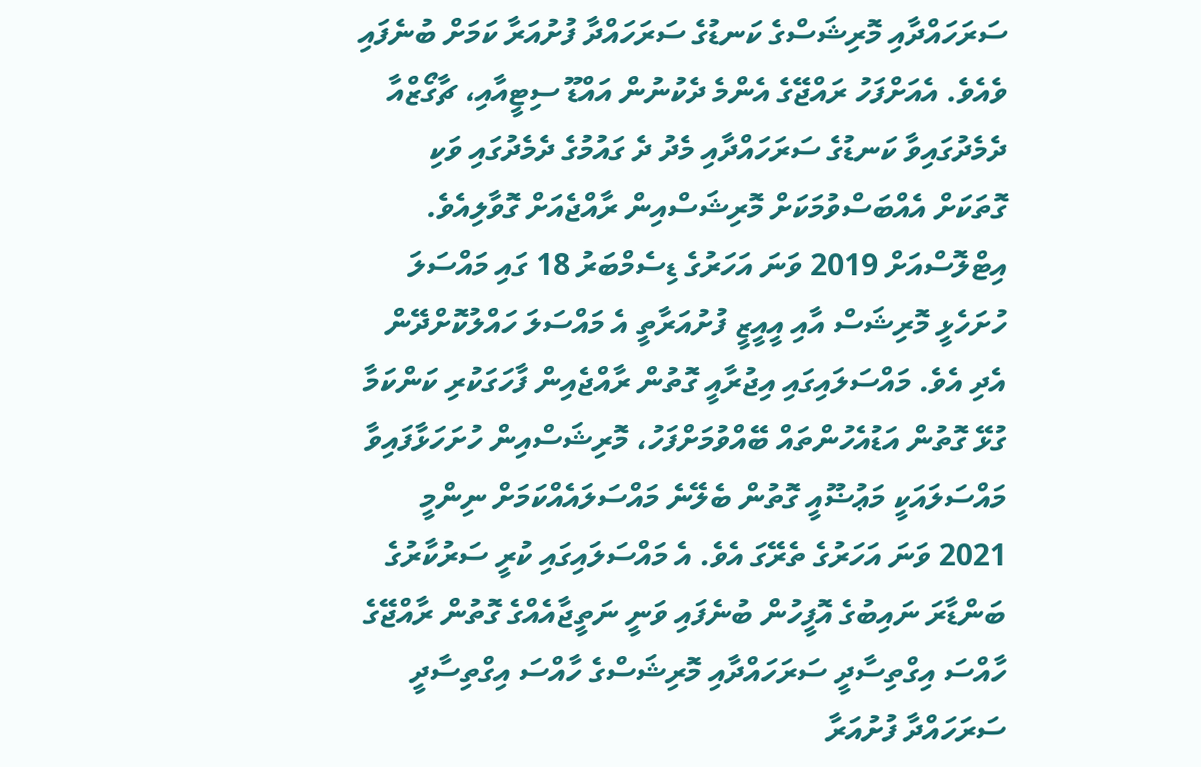ސަރަހައްދާއި މޮރިޝަސްގެ ކަނޑުގެ ސަރަހައްދާ ފުށުއަރާ ކަމަށް ބުނެފައި ވެއެވެ. އެއަށްފަހު ރައްޖޭގެ އެންމެ ދެކުނުން އައްޑޫ ސިޓީއާއި، ޗާގޯޒްއާ ދެމެދުގައިވާ ކަނޑުގެ ސަރަހައްދާއި މެދު ދެ ގައުމުގެ ދެމެދުގައި ވަކި ގޮތަކަށް އެއްބަސްވުމަކަށް މޮރިޝަސްއިން ރާއްޖެއަށް ގޮވާލިއެވެ.
އިޓްލޮސްއަށް 2019 ވަނަ އަހަރުގެ ޑިސެމްބަރު 18 ގައި މައްސަލަ ހުށަހެޅީ މޮރިޝަސް އާއި އީއީޒީ ފުށުއަރާތީ އެ މައްސަލަ ހައްލުކޮށްދޭން އެދި އެވެ. މައްސަލައިގައި އިޖުރާއީ ގޮތުން ރާއްޖެއިން ފާހަގަކުރި ކަންކަމާ ގުޅޭ ގޮތުން އަޑުއެހުންތައް ބޭއްވުމަށްފަހު، މޮރިޝަސްއިން ހުށަހަޅާފައިވާ މައްސަލައަކީ މަޢުޟޫއީ ގޮތުން ބެލޭނެ މައްސަލައެއްކަމަށް ނިންމީ 2021 ވަނަ އަހަރުގެ ތެރޭގަ އެވެ. އެ މައްސަލައިގައި ކުރީ ސަރުކާރުގެ ބަންޑާރަ ނައިބުގެ އޮފީހުން ބުނެފައި ވަނީ ނަތީޖާއެއްގެ ގޮތުން ރާއްޖޭގެ ހާއްސަ އިގްތިސާދީ ސަރަހައްދާއި މޮރިޝަސްގެ ހާއްސަ އިގްތިސާދީ ސަރަހައްދާ ފުށުއަރާ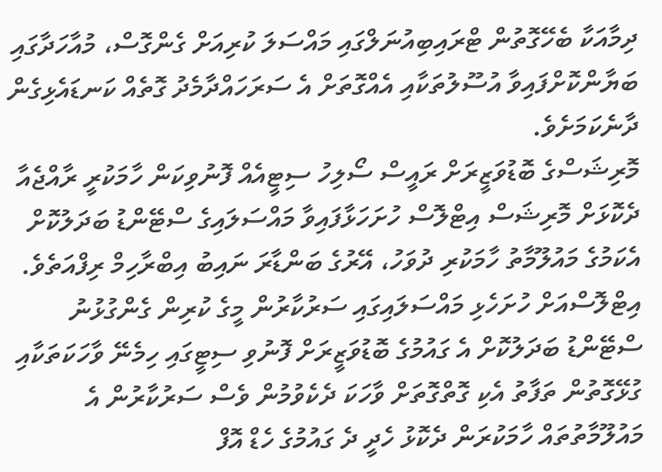ދިމާއަކާ ބެހޭގޮތުން ޓްރައިބިއުނަލްގައި މައްސަލަ ކުރިއަށް ގެންގޮސް، މުއާހަދާގައި ބަޔާންކޮށްފައިވާ އުސޫލުތަކާއި އެއްގޮތަށް އެ ސަރަހައްދާމެދު ގޮތެއް ކަނޑައެޅިގެން ދާނެކަމަށެވެ.
މޮރިޝަސްގެ ބޮޑުވަޒީރަށް ރައީސް ސޯލިހު ސިޓީއެއް ފޮނުވިކަން ހާމަކުރީ ރާއްޖެއާ ދެކޮޅަށް މޮރިޝަސް އިޓްލޮސް ހުށަހަޅާފައިވާ މައްސަލައިގެ ސްޓޭންޑު ބަދަލުކޮށް އެކަމުގެ މައުލޫމާތު ހާމަކުރި ދުވަހު، އޭރުގެ ބަންޑާރަ ނައިބު އިބްރާހިމް ރިފްއަތެވެ. އިޓްލޮސްއަށް ހުށަހެޅި މައްސަލައިގައި ސަރުކާރުން މީގެ ކުރިން ގެންގުޅުނު ސްޓޭންޑު ބަދަލުކޮށް އެ ގައުމުގެ ބޮޑުވަޒީރަށް ފޮނުވި ސިޓީގައި ހިމެނޭ ވާހަކަތަކާއި ގުޅޭގޮތުން ތަފާތު އެކި ގޮތްގޮތަށް ވާހަކަ ދެކެވުމުން ވެސް ސަރުކާރުން އެ މައުލޫމާތުތައް ހާމަކުރަން ދެކޮޅު ހެދީ ދެ ގައުމުގެ ހެޑް އޮފް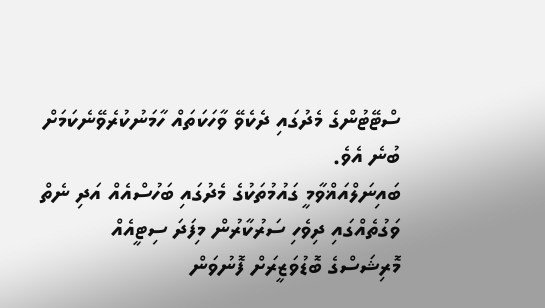ސްޓޭޓުންގެ މެދުގައި ދެކެވޭ ވާހަކަތައް ހާމަނުކުރެވޭނެކަމަށް ބުނެ އެވެ.
ބައިނަލްއަޣްވާމީ ގައުމުތަކުގެ މެދުގައި ބަހުސްއެއް އަދި ނެތް ވަގުތެއްގައި ދިވެހި ސަރުކާރުން މިފަދަ ސިޓީއެއް މޮރިޝަސްގެ ބޮޑުވަޒީރަށް ފޮނުވަން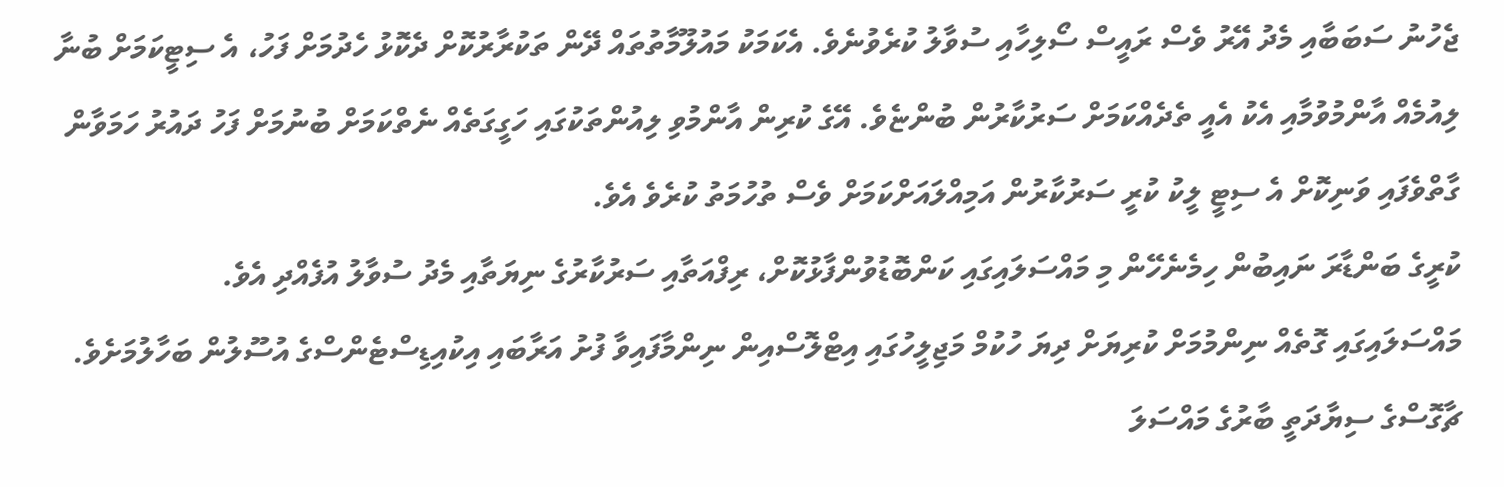ޖެހުނު ސަބަބާއި މެދު އޭރު ވެސް ރައީސް ސޯލިހާއި ސުވާލު ކުރެވުނެވެ. އެކަމަކު މައުލޫމާތުތައް ދޭން ތަކުރާރުކޮށް ދެކޮޅު ހެދުމަށް ފަހު، އެ ސިޓީކަމަށް ބުނާ ލިއުމެއް އާންމުވުމާއި އެކު އެއީ ތެދެއްކަމަށް ސަރުކާރުން ބުންޏެވެ. އޭގެ ކުރިން އާންމުވި ލިއުންތަކުގައި ހަގީގަތެއް ނެތްކަމަށް ބުނުމަށް ފަހު ދައުރު ހަމަވާން ގާތްވެފައި ވަނިކޮށް އެ ސިޓީ ލީކު ކުރީ ސަރުކާރުން އަމިއްލައަށްކަމަށް ވެސް ތުހުމަތު ކުރެވެ އެވެ.
ކުރީގެ ބަންޑާރަ ނައިބުން ހިމެނެހޭން މި މައްސަލައިގައި ކަންބޮޑުވުންފާޅުކޮށް، ރިފްއަތާއި ސަރުކާރުގެ ނިޔަތާއި މެދު ސުވާލު އުފެއްދި އެވެ.
މައްސަލައިގައި ގޮތެއް ނިންމުމަށް ކުރިޔަށް ދިޔަ ހުކުމް މަޖިލީހުގައި އިޓްލޮސްއިން ނިންމާފައިވާ ފުށު އަރާބައި އިކުއިޑިސްޓެންސްގެ އުސޫލުން ބަހާލުމަށެވެ. ޗާގޮސްގެ ސިޔާދަތީ ބާރުގެ މައްސަލަ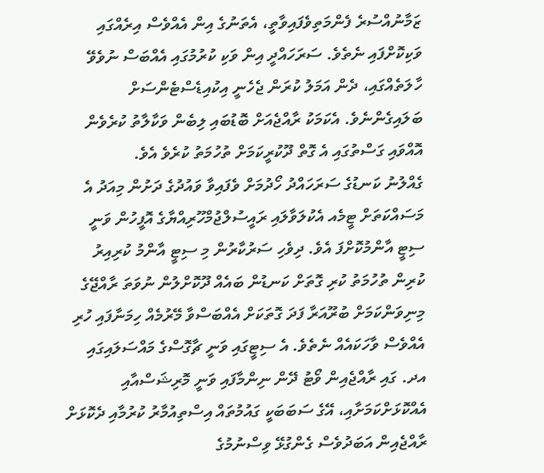ޒަމާނުއްސުރެ ފެންމަތިވެފައިވާތީ، އެތަނުގެ އިން އެއްވެސް އިރެއްގައި ވަކިކޮށްފައި ނެތެވެ. ސަރަހައްދީ އިން ވަކި ކުރުމުގައި އެއްބަސް ނުވެވޭ ހާލަތެއްގައި، ދެން އަމަލު ކުރަން ޖެހެނީ އިކުއިޑެސްޓެންސަށް ބަލައިގެންނެވެ. އެކަމަކު ރާއްޖެއަށް ބޮޑުބައި ލިބެން ވަކާލާތު ކުރެވެން އޮއްވައި ގަސްތުގައި އެ ގޮތް ދޫކުރީކަމަށް ތުހުމަތު ކުރެވެ އެވެ.
ގެއްލުނު ކަނޑުގެ ސަރަހައްދު ހޯދުމަށް ވެފައިވާ ވައުދުގެ ދަށުން މިއަދު އެ މަސައްކަތަށް ޓީމެއ އެކުލަވާލައި ރައީސުލްޖުމްހޫރިއްޔާގެ އޮފީހުން ވަނީ ސިޓީ އާންމުކޮށްފަ އެވެ. ދިވެހި ސަރުކާރުން މި ސިޓީ އާންމު ކުރިއިރު ކުރިން ތުހުމަތު ކުރި ގޮތަށް ކަނޑުން ބައެއް ދޫކޮށްލުން ނުވަތަ ރާއްޖޭގެ މިނިވަންކަމަށް ބުރޫއަރާ ފަދަ ގޮތަކަށް އެއްބަސްވާ މޭރުމެއް ހިމަނާފައި ހުރި އެއްވެސް ވާހަކައެއް ނެތެވެ. އެ ސިޓީގައި ވަނީ ޗާގޮސްގެ މައްސަލައިގައި އދ. ގައި ރާއްޖެއިން ވޯޓު ދޭން ނިންމާފައި ވަނީ މޮރިޝަސްއާއި އެއްކޮޅަށްކަމަށާއި، އޭގެ ސަބަބަކީ ގައުމުތައް އިސްތިއުމާރު ކުރުމާއި ދެކޮޅަށް ރާއްޖެއިން އަބަދުވެސް ގެންގުޅޭ ވިސްނުމުގެ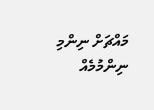މައްޗަށް ނިންމި ނިންމުމެއް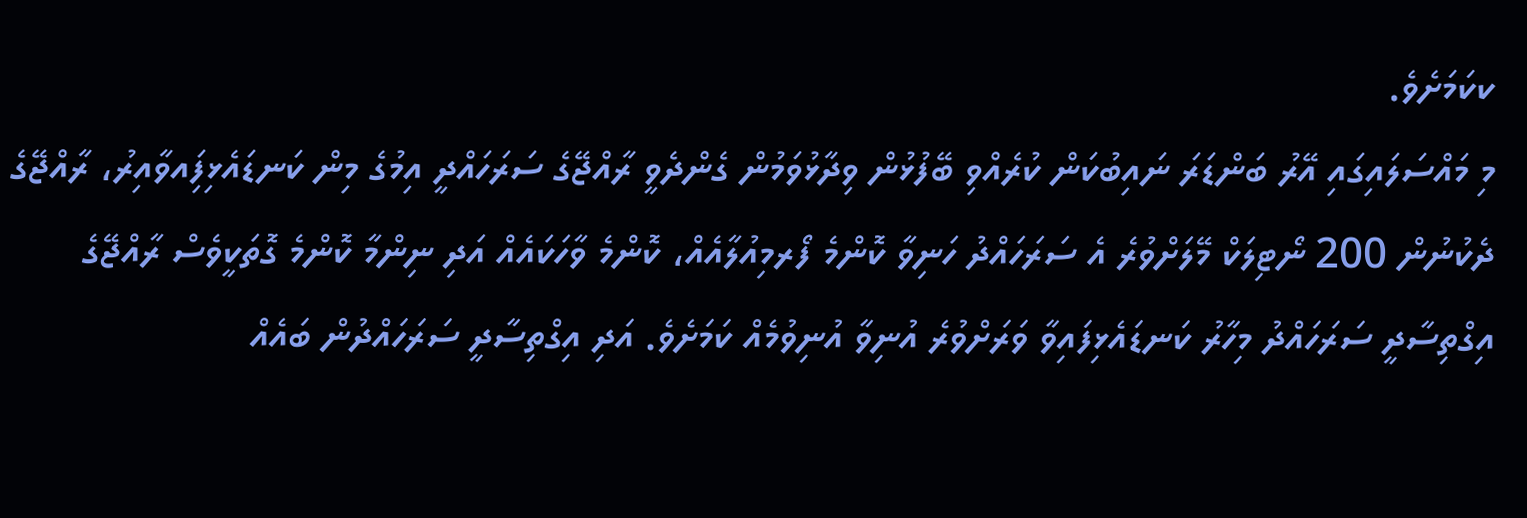ކކަމަށެވެ.
މި މައްސަލައިގައި އޭރު ބަންޑަރަ ނައިބުކަން ކުރެއްވި ބޭފުޅުން ވިދާޅުވަމުން ގެންދެވީ ރާއްޖޭގެ ސަރަހައްދީ އިމުގެ މިން ކަނޑައެޅިފަިއވާއިރު، ރާއްޖޭގެ ދެކުނުން 200 ނޯޓިލަކް މޭލަށްވުރެ އެ ސަރަހައްދު ހަނިވާ ކޮންމެ ފޯރމިއުލާއެއް، ކޮންމެ ވާހަކައެއް އަދި ނިންމާ ކޮންމެ ގޮތަކީވެސް ރާއްޖޭގެ އިގްތިސާދީ ސަރަހައްދު މިހާރު ކަނޑައެޅިފައިވާ ވަރަށްވުރެ އުނިވާ އުނިވުމެއް ކަމަށެވެ. އަދި އިގްތިސާދީ ސަރަހައްދުން ބައެއް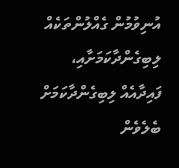އުނިވުމުން ގެއްލުންތަކެއް ލިބިގެންދާކަމަށާއި، ފައިދާއެއް ލިބިގެންދާކަމަށް ބެލެވެން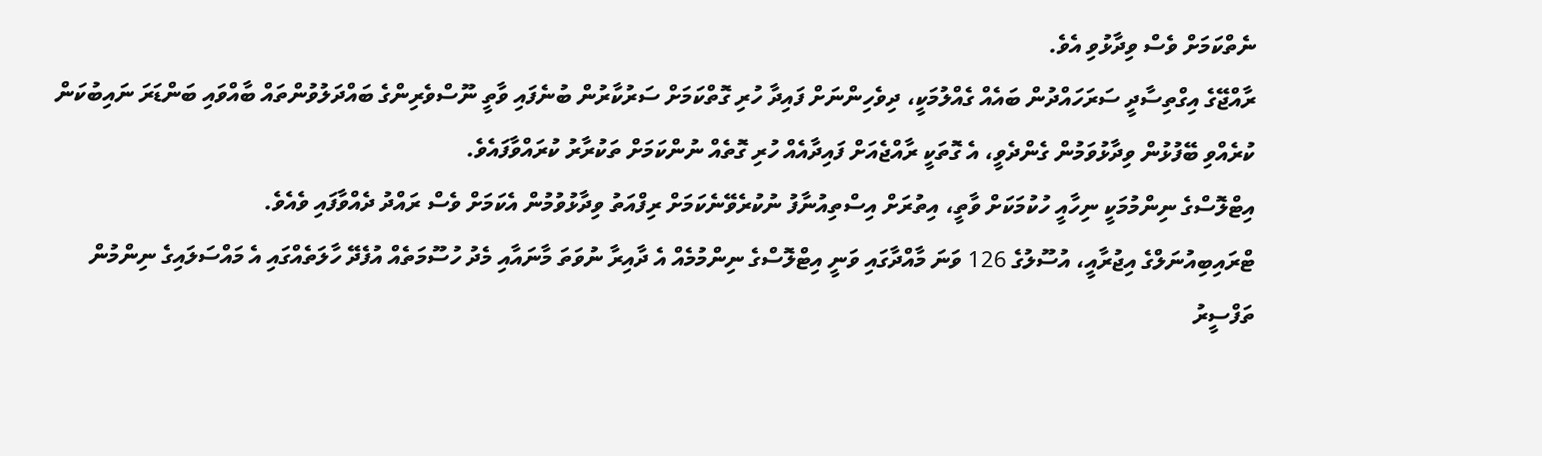ނެތްކަމަށް ވެސް ވިދާޅުވި އެވެ.
ރާއްޖޭގެ އިގްތިސާދީ ސަރަހައްދުން ބައެއް ގެއްލުމަކީ، ދިވެހިންނަށް ފައިދާ ހުރި ގޮތްކަމަށް ސަރުކާރުން ބުނެފައި ވާތީ ނޫސްވެރިންގެ ބައްދަލުވުންތައް ބާއްވައި ބަންޑަރަ ނައިބުކަން ކުރެއްވި ބޭފުޅުން ވިދާޅުވަމުން ގެންދެވީ، އެ ގޮތަކީ ރާއްޖެއަށް ފައިދާއެއް ހުރި ގޮތެއް ނުންކަމަށް ތަކުރާރު ކުރައްވާފައެވެ.
އިޓްލޮސްގެ ނިންމުމަކީ ނިހާއީ ހުކުމަކަށް ވާތީ، އިތުރަށް އިސްތިއުނާފު ނުކުރެވޭނެކަމަށް ރިފްއަތު ވިދާޅުވުމުން އެކަމަށް ވެސް ރައްދު ދެއްވާފައި ވެއެވެ.
ޓްރައިބިއުނަލްގެ އިޖުރާއީ، އުސޫލުގެ 126 ވަނަ މާއްދާގައި ވަނީ އިޓްލޮސްގެ ނިންމުމެއް އެ ދާއިރާ ނުވަތަ މާނައާއި މެދު ހުސޫމަތެއް އުފެދޭ ހާލަތެއްގައި އެ މައްސަލައިގެ ނިންމުން ތަފްސީރު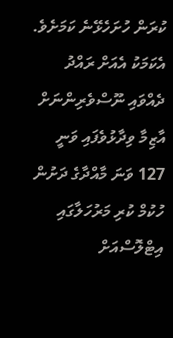ކުރަން ހުށަހެޅޭނެ ކަމަށެވެ. އެކަމަކު އެއަށް ރައްދު ދެއްވައި ނޫސްވެރިންނަށް އާޒިމާ ވިދާޅުވެފައި ވަނީ 127 ވަނަ މާއްދާގެ ދަށުން ހުކުމް ކުރި މަރުހަލާގައި އިޓްލޮސްއަށް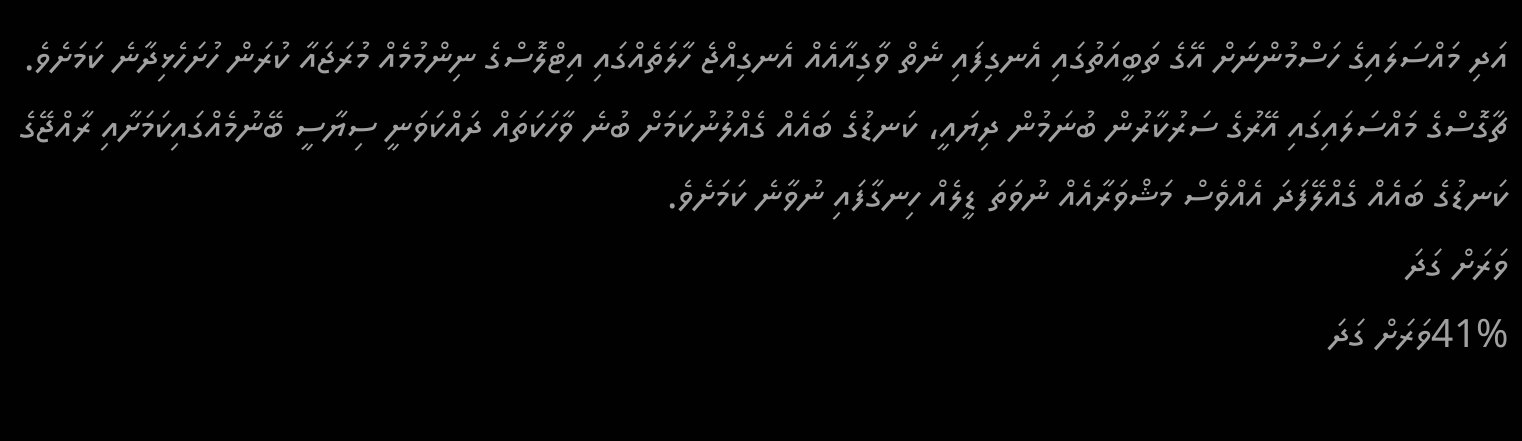އަދި މައްސަލައިގެ ހަސްމުންނަށް އޭގެ ތަބީއަތުގައި އެނގިފައި ނެތް ވާގިއާއެއް އެނގިއްޖެ ހާލަތެއްގައި އިޓްލޮސްގެ ނިންމުމެއް މުރަޖައާ ކުރަން ހުށަހެޅިދާނެ ކަމަށެވެ.
ޗާގޮސްގެ މައްސަލައިގައި އޭރުގެ ސަރުކާރުން ބުނަމުން ދިޔައީ، ކަނޑުގެ ބައެއް ގެއްލުނުކަމަށް ބުނެ ވާހަކަތައް ދައްކަވަނީ ސިޔާސީ ބޭނުމެއްގައިކަމަށާއި ރާއްޖޭގެ ކަނޑުގެ ބައެއް ގެއްލޭފަދަ އެއްވެސް މަޝްވަރާއެއް ނުވަތަ ޑީލެއް ހިނގާފައި ނުވާނެ ކަމަށެވެ.
ވަރަށް ގަދަ
41%ވަރަށް ގަދަ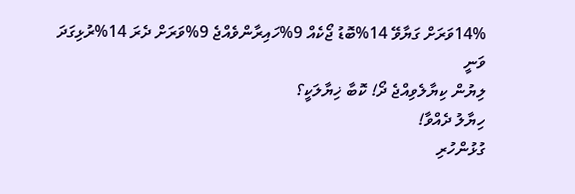14%ވަރަށް ގަޔާވޭ 14%ބޮޑު ޖޯކެއް 9%ހައިރާންވެއްޖެ 9%ވަރަށް ދެރަ 14%ރުޅިގަދަ ވަނީ
ލިޔުން ކިޔާލެވިއްޖެ ދޯ! ކޮބާ ޚިޔާލަކީ؟
ހިޔާލު ދެއްވާ!
ގުޅުންހުރި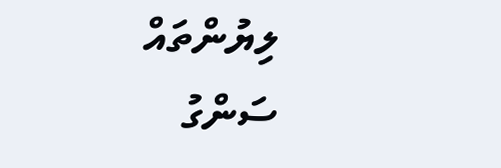ލިޔުންތައް
ސަންގު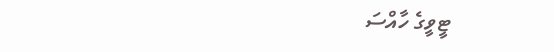ޓީވީގެ ހާއްސަ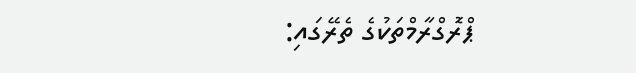ޕްރޮގްރާމްތަކުގެ ތެރޭގައި: